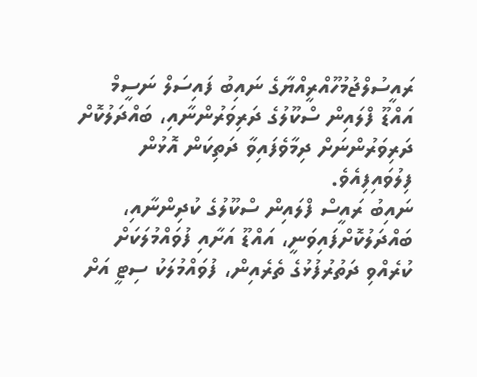ރައީސުލްޖުމުހޫއްރީއްޔާގެ ނައިބު ފައިސަލް ނަސީމް އައްޑޫ ފްލައިން ސްކޫލުގެ ދަރިވަރުންނާއި، ބައްދަލުކޮށް ދަރިވަރުންނަށް ދިމާވެފައިވާ ދަތިކަން އޮޅުން ފިލުވައިފިއެވެ.
ނައިބު ރައީސް ފްލައިން ސްކޫލުގެ ކުދިންނާއި، ބައްދަލުކޮށްފައިވަނީ، އައްޑޫ އަށާއި ފުވައްމުލަކަށް ކުރެއްވި ދަތުރުފުޅުގެ ތެރެއިން، ފުވައްމުލަކު ސިޓީ އަށް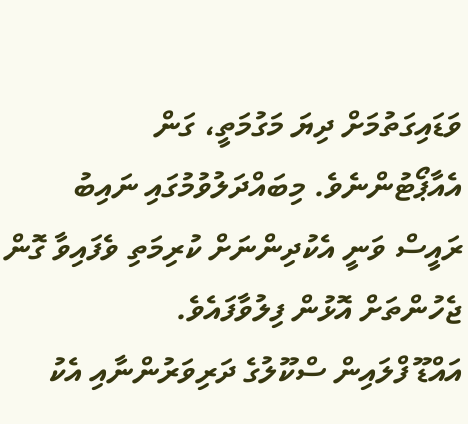ވަޑައިގަތުމަށް ދިޔަ މަގުމަތީ، ގަން އެއާޕޯޓުންނެވެ. މިބައްދަލުވުމުގައި ނައިބު ރައީސް ވަނީ އެކުދިންނަށް ކުރިމަތި ވެފައިވާ ގޮން ޖެހުންތަށް އޮޅުން ފިލުވާފައެވެ.
އައްޑޫ ފްލައިން ސްކޫލުގެ ދަރިވަރުންނާއި އެކު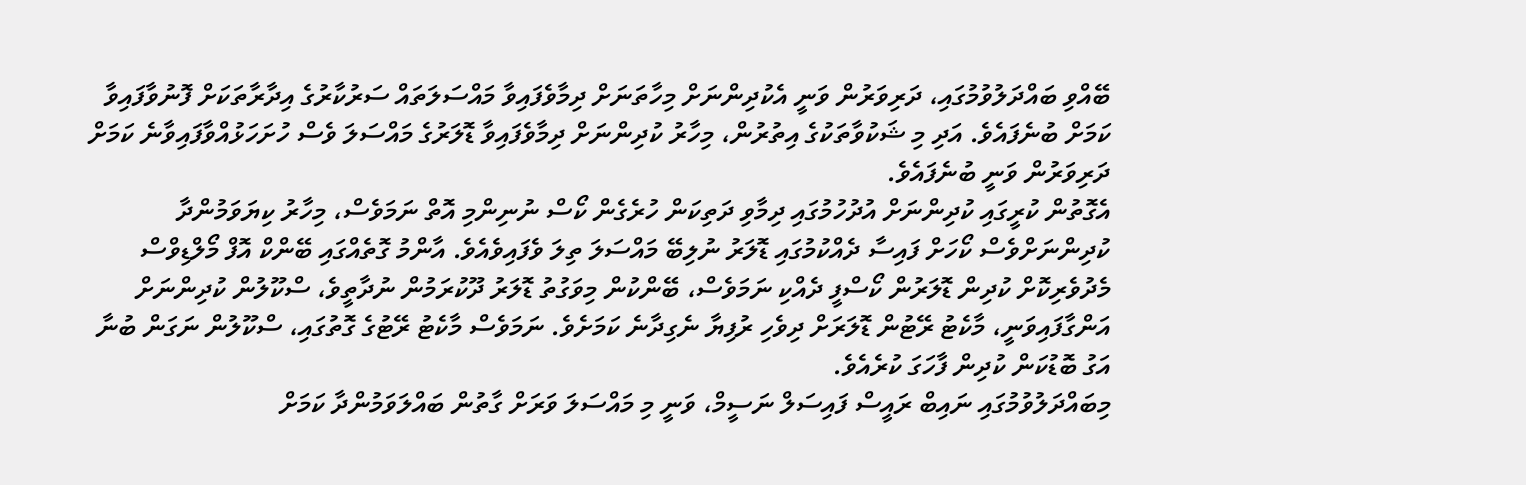ބޭއްވި ބައްދަލުވުމުގައި، ދަރިވަރުން ވަނީ އެކުދިންނަށް މިހާތަނަށް ދިމާވެފައިވާ މައްސަލަތައް ސަރުކާރުގެ އިދާރާތަކަށް ފޮނުވާފައިވާ ކަމަށް ބުނެފައެވެ. އަދި މި ޝަކުވާތަކުގެ އިތުރުން، މިހާރު ކުދިންނަށް ދިމާވެފައިވާ ޑޮލަރުގެ މައްސަލަ ވެސް ހުށަހަޅުއްވާފައިވާނެ ކަމަށް ދަރިވަރުން ވަނީ ބުނެފައެވެ.
އެގޮތުން ކުރީގައި ކުދިންނަށް އުދުހުމުގައި ދިމާވި ދަތިކަން ހުރެގެން ކޯސް ނުނިންމި އޮތް ނަމަވެސް، މިހާރު ކިޔަވަމުންދާ ކުދިންނަށްވެސް ކޯހަށް ފައިސާ ދެއްކުމުގައި ޑޮލަރު ނުލިބޭ މައްސަލަ ތިލަ ވެފައިވެއެވެ. އާންމު ގޮތެއްގައި ބޭންކް އޮފް މޯލްޑިވްސް މެދުވެރިކޮށް ކުދިން ޑޮލަރުން ކޯސްފީ ދެއްކި ނަމަވެސް، ބޭންކުން މިވަގުތު ޑޮލަރު ދޫކުރަމުން ނުދާތީވެ، ސްކޫލުން ކުދިންނަށް އަންގާފައިވަނީ، މާކެޓު ރޭޓުން ޑޮލަރަށް ދިވެހި ރުފިޔާ ނެގިދާނެ ކަމަށެވެ. ނަމަވެސް މާކެޓު ރޭޓުގެ ގޮތުގައި، ސްކޫލުން ނަގަން ބުނާ އަގު ބޮޑުކަން ކުދިން ފާހަގަ ކުރެއެވެ.
މިބައްދަލުވުމުގައި ނައިބް ރައީސް ފައިސަލް ނަސީމް، ވަނީ މި މައްސަލަ ވަރަށް ގާތުން ބައްލަވަމުންދާ ކަމަށް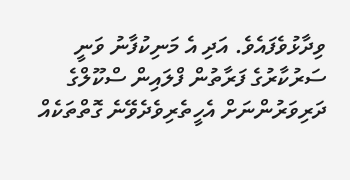ވިދާޅުވެފައެވެ. އަދި އެ މަނިކުފާނު ވަނީ ސަރުކާރުގެ ފަރާތުން ފްލައިން ސްކޫލްގެ ދަރިވަރުންނަށް އެހީތެރިވެދެވޭނެ ގޮތްތަކެއް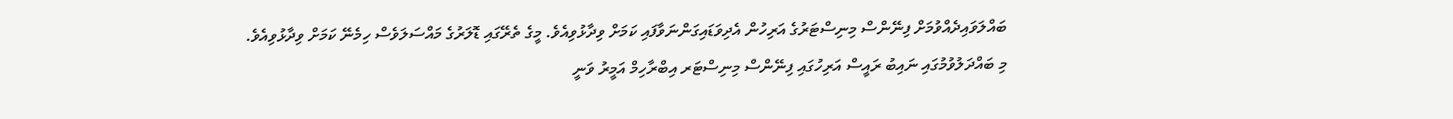ބައްލަވައިދެއްވުމަށް ފިނޭންސް މިނިސްޓަރުގެ އަރިހުން އެދިވަޑައިގަންނަވާފައި ކަމަށް ވިދާޅުވިއެވެ. މީގެ ތެރޭގައި ޑޮލަރުގެ މައްސަލަވެސް ހިމެނޭ ކަމަށް ވިދާޅުވިއެވެ.
މި ބައްދަލުވުމުގައި ނައިބު ރައީސް އަރިހުގައި ފިނޭންސް މިނިސްޓަރ އިބްރާހިމް އަމީރު ވަނީ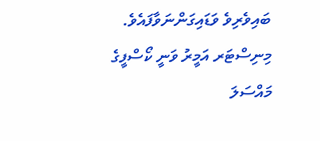ބައިވެރިވެ ވަޑައިގަންނަވާފައެވެ. މިނިސްޓަރ އަމީރު ވަނީ ކޯސްފީގެ މައްސަލަ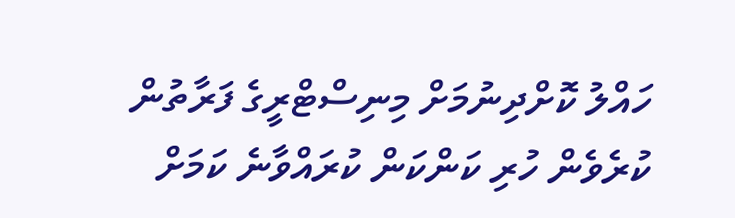ހައްލު ކޮށްދިނުމަށް މިނިސްޓްރީގެ ފަރާތުން ކުރެވެން ހުރި ކަންކަން ކުރައްވާނެ ކަމަށް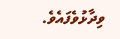ވިދާޅުވެފައެވެ.